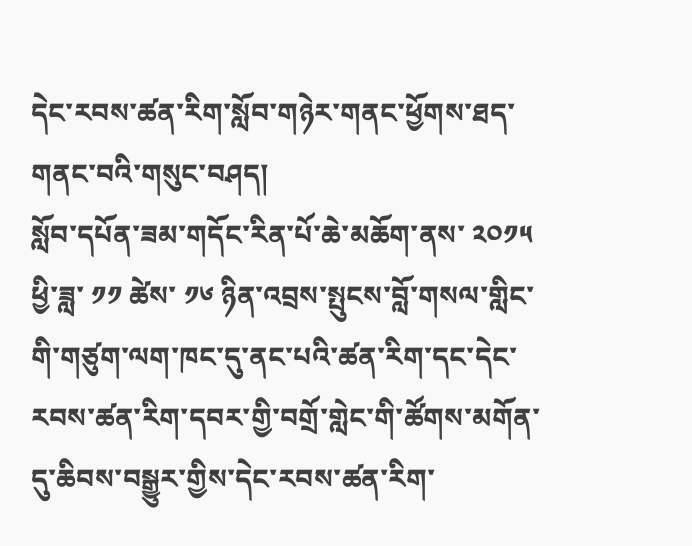དེང་རབས་ཚན་རིག་སློབ་གཉེར་གནང་ཕྱོགས་ཐད་གནང་བའི་གསུང་བཤད།
སློབ་དཔོན་ཟམ་གདོང་རིན་པོ་ཆེ་མཆོག་ནས་ ༢༠༡༥ ཕྱི་ཟླ་ ༡༡ ཚེས་ ༡༦ ཉིན་འབྲས་སྤུངས་བློ་གསལ་གླིང་གི་གཙུག་ལག་ཁང་དུ་ནང་པའི་ཚན་རིག་དང་དེང་རབས་ཚན་རིག་དབར་གྱི་བགྲོ་གླེང་གི་ཚོགས་མགོན་དུ་ཆིབས་བསྒྱུར་གྱིས་དེང་རབས་ཚན་རིག་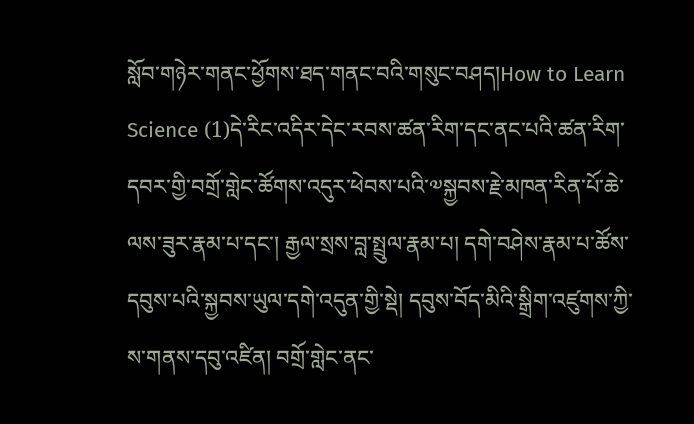སློབ་གཉེར་གནང་ཕྱོགས་ཐད་གནང་བའི་གསུང་བཤད།How to Learn Science (1)དེ་རིང་འདིར་དེང་རབས་ཚན་རིག་དང་ནང་པའི་ཚན་རིག་དབར་གྱི་བགྲོ་གླེང་ཚོགས་འདུར་ཕེབས་པའི་༧སྐྱབས་རྗེ་མཁན་རིན་པོ་ཆེ་ལས་ཟུར་རྣམ་པ་དང་། རྒྱལ་སྲས་བླ་སྤྲུལ་རྣམ་པ། དགེ་བཤེས་རྣམ་པ་ཚོས་དབུས་པའི་སྐྱབས་ཡུལ་དགེ་འདུན་གྱི་སྡེ། དབུས་བོད་མིའི་སྒྲིག་འཛུགས་ཀྱི་ས་གནས་དབུ་འཛིན། བགྲོ་གླེང་ནང་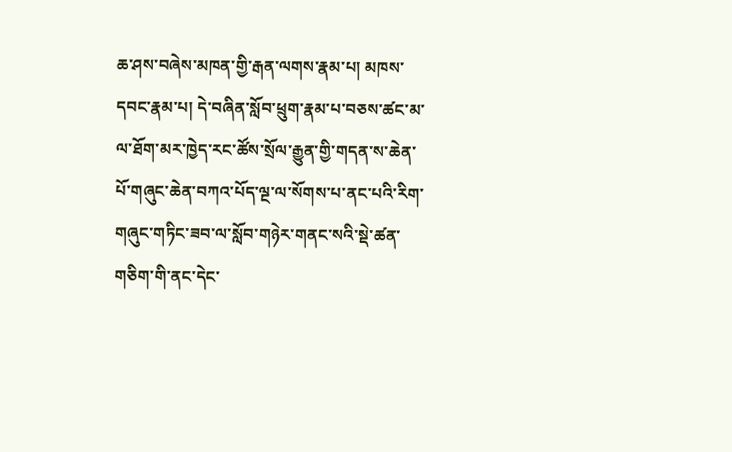ཆ་ཤས་བཞེས་མཁན་གྱི་རྒན་ལགས་རྣམ་པ། མཁས་དབང་རྣམ་པ། དེ་བཞིན་སློབ་ཕྲུག་རྣམ་པ་བཅས་ཚང་མ་ལ་ཐོག་མར་ཁྱེད་རང་ཚོས་སྲོལ་རྒྱུན་གྱི་གདན་ས་ཆེན་པོ་གཞུང་ཆེན་བཀའ་པོད་ལྔ་ལ་སོགས་པ་ནང་པའི་རིག་གཞུང་གཏིང་ཟབ་ལ་སློབ་གཉེར་གནང་སའི་སྡེ་ཚན་གཅིག་གི་ནང་དེང་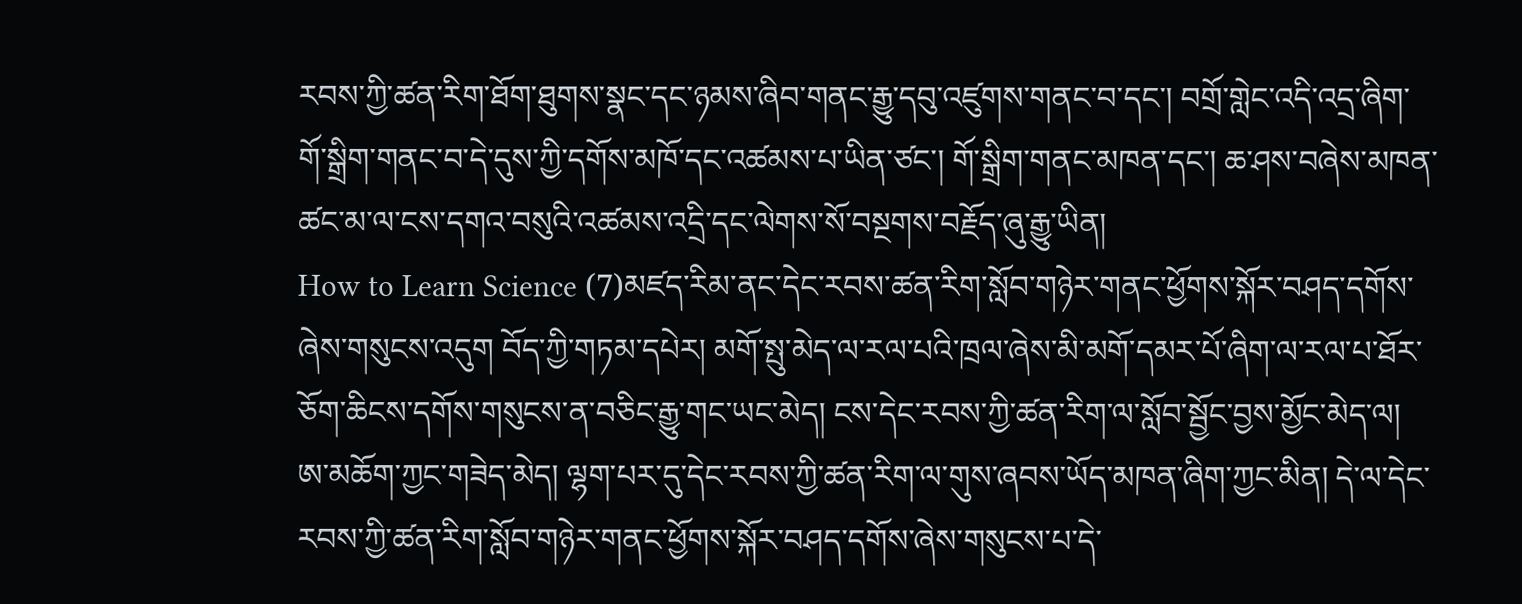རབས་ཀྱི་ཚན་རིག་ཐོག་ཐུགས་སྣང་དང་ཉམས་ཞིབ་གནང་རྒྱུ་དབུ་འཛུགས་གནང་བ་དང་། བགྲོ་གླེང་འདི་འདྲ་ཞིག་གོ་སྒྲིག་གནང་བ་དེ་དུས་ཀྱི་དགོས་མཁོ་དང་འཚམས་པ་ཡིན་ཙང་། གོ་སྒྲིག་གནང་མཁན་དང་། ཆ་ཤས་བཞེས་མཁན་ཚང་མ་ལ་ངས་དགའ་བསུའི་འཚམས་འདྲི་དང་ལེགས་སོ་བསྔགས་བརྗོད་ཞུ་རྒྱུ་ཡིན།
How to Learn Science (7)མཛད་རིམ་ནང་དེང་རབས་ཚན་རིག་སློབ་གཉེར་གནང་ཕྱོགས་སྐོར་བཤད་དགོས་ཞེས་གསུངས་འདུག བོད་ཀྱི་གཏམ་དཔེར། མགོ་སྤུ་མེད་ལ་རལ་པའི་ཁྲལ་ཞེས་མི་མགོ་དམར་པོ་ཞིག་ལ་རལ་པ་ཐོར་ཅོག་ཆིངས་དགོས་གསུངས་ན་བཅིང་རྒྱུ་གང་ཡང་མེད། ངས་དེང་རབས་ཀྱི་ཚན་རིག་ལ་སློབ་སྦྱོང་བྱས་མྱོང་མེད་ལ། ཨ་མཆོག་ཀྱང་གཟེད་མེད། ལྷག་པར་དུ་དེང་རབས་ཀྱི་ཚན་རིག་ལ་གུས་ཞབས་ཡོད་མཁན་ཞིག་ཀྱང་མིན། དེ་ལ་དེང་རབས་ཀྱི་ཚན་རིག་སློབ་གཉེར་གནང་ཕྱོགས་སྐོར་བཤད་དགོས་ཞེས་གསུངས་པ་དེ་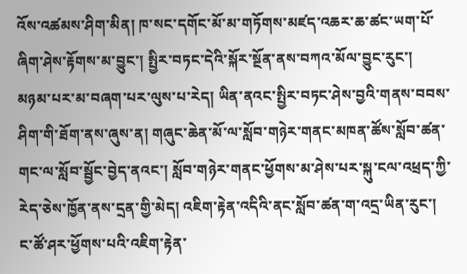འོས་འཚམས་ཤིག་མིན། ཁ་སང་དགོང་མོ་མ་གཏོགས་མཛད་འཆར་ཆ་ཚང་ཡག་པོ་ཞིག་ཤེས་རྟོགས་མ་བྱུང་། སྤྱིར་བཏང་དེའི་སྐོར་སྔོན་ནས་བཀའ་མོལ་བྱུང་རུང་། མཉམ་པར་མ་བཞག་པར་ལུས་པ་རེད། ཡིན་ནའང་སྤྱིར་བཏང་ཤེས་བྱའི་གནས་བབས་ཤིག་གི་ཐོག་ནས་ཞུས་ན། གཞུང་ཆེན་མོ་ལ་སློབ་གཉེར་གནང་མཁན་ཚོས་སློབ་ཚན་གང་ལ་སློབ་སྦྱོང་བྱེད་ནའང་། སློབ་གཉེར་གནང་ཕྱོགས་མ་ཤེས་པར་སྐུ་ངལ་འཕྲད་ཀྱི་རེད་ཅེས་ཁྱོན་ནས་དྲན་གྱི་མེད། འཇིག་རྟེན་འདིའི་ནང་སློབ་ཚན་ག་འདྲ་ཡིན་རུང་། ང་ཚོ་ཤར་ཕྱོགས་པའི་འཇིག་རྟེན་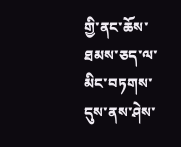གྱི་ནང་ཆོས་ཐམས་ཅད་ལ་མིང་བཏགས་དུས་ནས་ཤེས་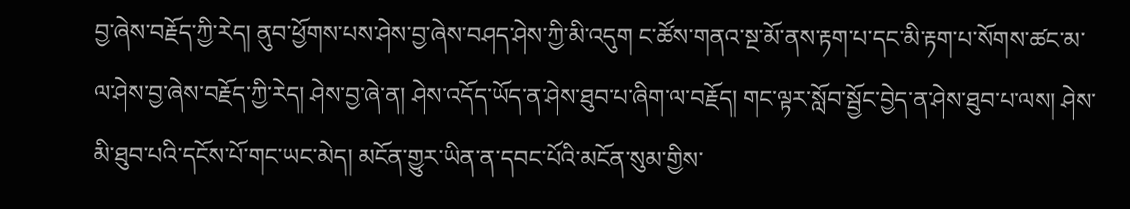བྱ་ཞེས་བརྗོད་ཀྱི་རེད། ནུབ་ཕྱོགས་པས་ཤེས་བྱ་ཞེས་བཤད་ཤེས་ཀྱི་མི་འདུག ང་ཚོས་གནའ་སྔ་མོ་ནས་རྟག་པ་དང་མི་རྟག་པ་སོགས་ཚང་མ་ལ་ཤེས་བྱ་ཞེས་བརྗོད་ཀྱི་རེད། ཤེས་བྱ་ཞེ་ན། ཤེས་འདོད་ཡོད་ན་ཤེས་ཐུབ་པ་ཞིག་ལ་བརྗོད། གང་ལྟར་སློབ་སྦྱོང་བྱེད་ན་ཤེས་ཐུབ་པ་ལས། ཤེས་མི་ཐུབ་པའི་དངོས་པོ་གང་ཡང་མེད། མངོན་གྱུར་ཡིན་ན་དབང་པོའི་མངོན་སུམ་གྱིས་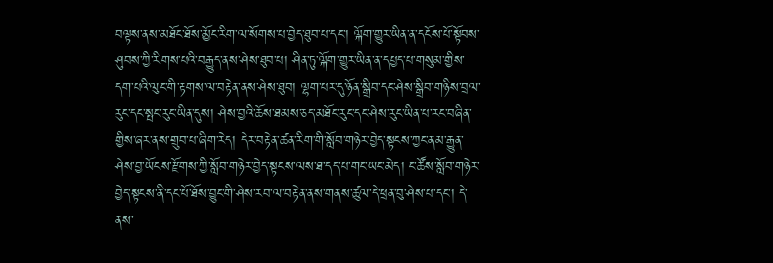བལྟས་ནས་མཐོང་ཐོས་མྱོང་རིག་ལ་སོགས་པ་བྱེད་ཐུབ་པ་དང་། ལྐོག་གྱུར་ཡིན་ན་དངོས་པོ་སྟོབས་ཤུབས་ཀྱི་རིགས་པའི་བརྒྱུད་ནས་ཤེས་ཐུབ་པ། ཤིན་ཏུ་ལྐོག་གྱུར་ཡིན་ན་དཔྱད་པ་གསུམ་གྱིས་དག་པའི་ལུང་གི་རྟགས་ལ་བརྟེན་ནས་ཤེས་ཐུབ། ལྷག་པར་དུ་ཉོན་སྒྲིབ་དང་ཤེས་སྒྲིབ་གཉིས་བྲལ་རུང་དང་སྤང་རུང་ཡིན་དུས། ཤེས་བྱའི་ཆོས་ཐམས་ཅད་མཐོང་རུང་དང་ཤེས་རུང་ཡིན་པ་རང་བཞིན་གྱིས་ཞར་ནས་གྲུབ་པ་ཞིག་རེད། དེར་བརྟེན་ཚན་རིག་གི་སློབ་གཉེར་བྱེད་སྟངས་ཀྱང་ནམ་རྒྱུན་ཤེས་བྱ་ཡོངས་རྫོགས་ཀྱི་སློབ་གཉེར་བྱེད་སྟངས་ལས་ཐ་དད་པ་གང་ཡང་མེད། ང་ཚོས་སློབ་གཉེར་བྱེད་སྟངས་ནི་དང་པོ་ཐོས་བྱུང་གི་ཤེས་རབ་ལ་བརྟེན་ནས་གནས་ཚུལ་དེ་ཕྲན་བུ་ཤེས་པ་དང་། དེ་ནས་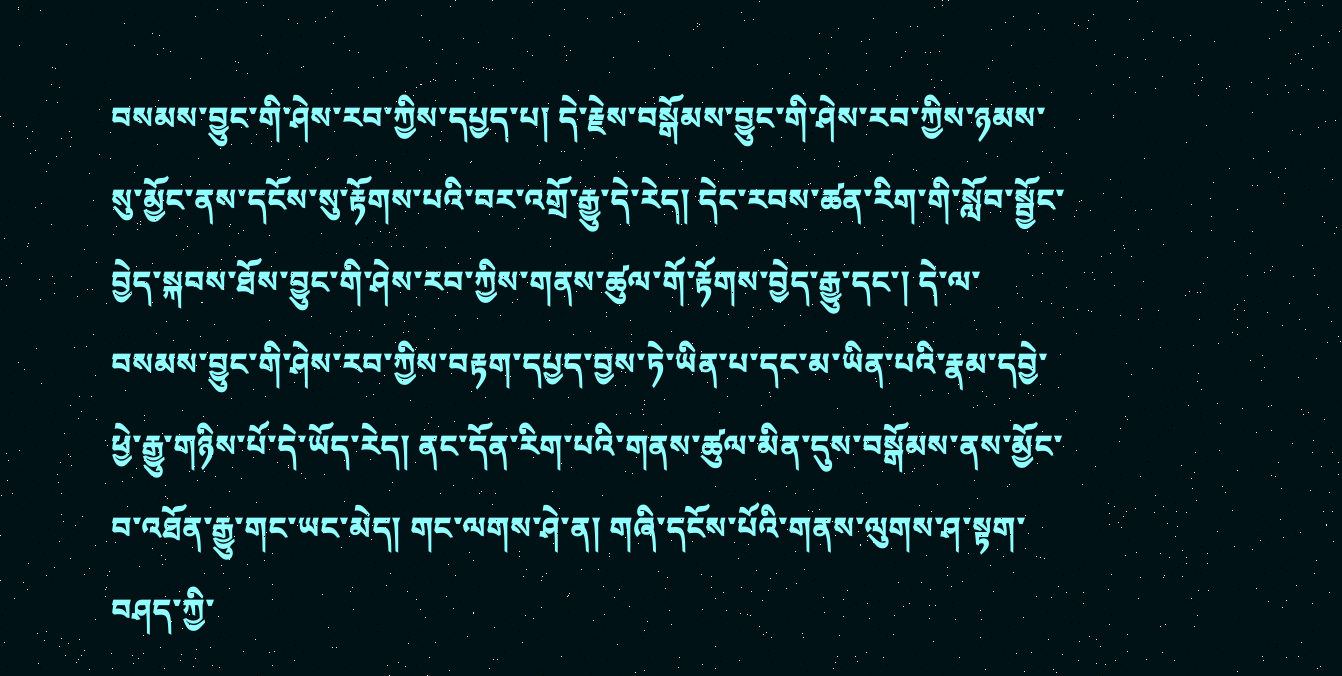བསམས་བྱུང་གི་ཤེས་རབ་ཀྱིས་དཔྱད་པ། དེ་རྗེས་བསྒོམས་བྱུང་གི་ཤེས་རབ་ཀྱིས་ཉམས་སུ་མྱོང་ནས་དངོས་སུ་རྟོགས་པའི་བར་འགྲོ་རྒྱུ་དེ་རེད། དེང་རབས་ཚན་རིག་གི་སློབ་སྦྱོང་བྱེད་སྐབས་ཐོས་བྱུང་གི་ཤེས་རབ་ཀྱིས་གནས་ཚུལ་གོ་རྟོགས་བྱེད་རྒྱུ་དང་། དེ་ལ་བསམས་བྱུང་གི་ཤེས་རབ་ཀྱིས་བརྟག་དཔྱད་བྱས་ཏེ་ཡིན་པ་དང་མ་ཡིན་པའི་རྣམ་དབྱེ་ཕྱེ་རྒྱུ་གཉིས་པོ་དེ་ཡོད་རེད། ནང་དོན་རིག་པའི་གནས་ཚུལ་མིན་དུས་བསྒོམས་ནས་མྱོང་བ་འཐོན་རྒྱུ་གང་ཡང་མེད། གང་ལགས་ཤེ་ན། གཞི་དངོས་པོའི་གནས་ལུགས་ཤ་སྟག་བཤད་ཀྱི་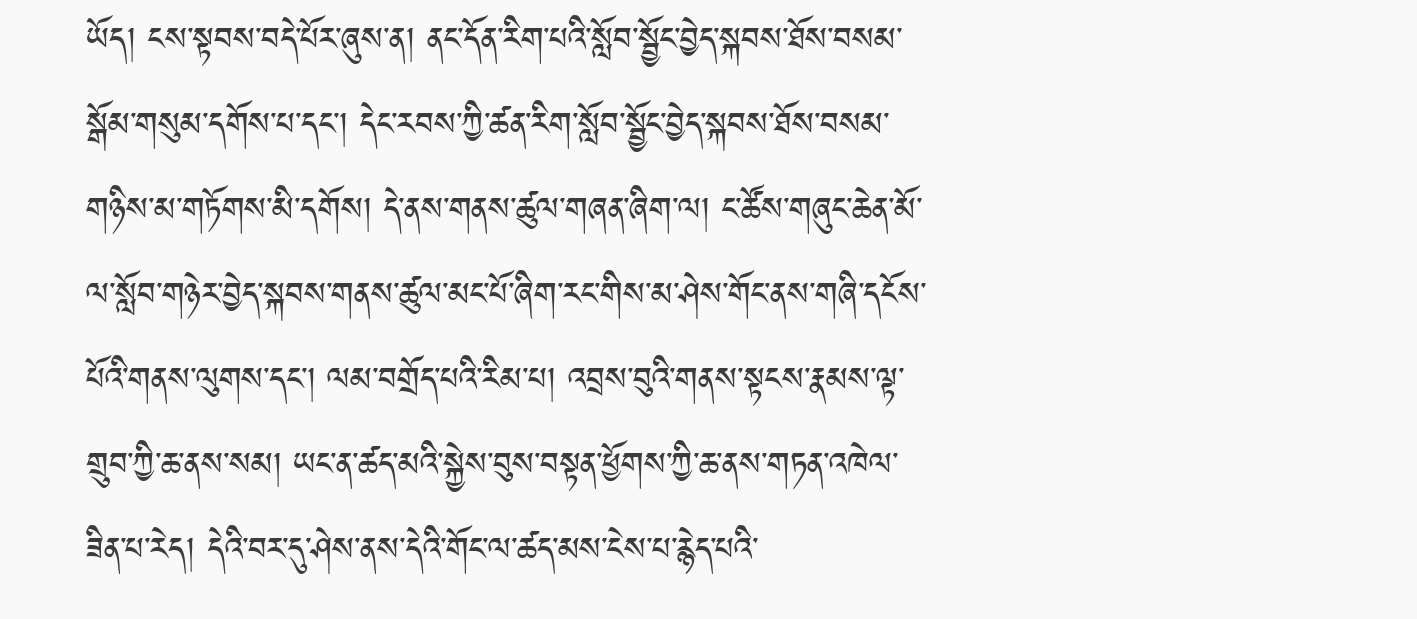ཡོད། ངས་སྟབས་བདེ་པོར་ཞུས་ན། ནང་དོན་རིག་པའི་སློབ་སྦྱོང་བྱེད་སྐབས་ཐོས་བསམ་སྒོམ་གསུམ་དགོས་པ་དང་། དེང་རབས་ཀྱི་ཚན་རིག་སློབ་སྦྱོང་བྱེད་སྐབས་ཐོས་བསམ་གཉིས་མ་གཏོགས་མི་དགོས། དེ་ནས་གནས་ཚུལ་གཞན་ཞིག་ལ། ང་ཚོས་གཞུང་ཆེན་མོ་ལ་སློབ་གཉེར་བྱེད་སྐབས་གནས་ཚུལ་མང་པོ་ཞིག་རང་གིས་མ་ཤེས་གོང་ནས་གཞི་དངོས་པོའི་གནས་ལུགས་དང་། ལམ་བགྲོད་པའི་རིམ་པ། འབྲས་བུའི་གནས་སྟངས་རྣམས་ལྟ་གྲུབ་ཀྱི་ཆ་ནས་སམ། ཡང་ན་ཚད་མའི་སྐྱེས་བུས་བསྟན་ཕྱོགས་ཀྱི་ཆ་ནས་གཏན་འཁེལ་ཟིན་པ་རེད། དེའི་བར་དུ་ཤེས་ནས་དེའི་གོང་ལ་ཚད་མས་ངེས་པ་རྙེད་པའི་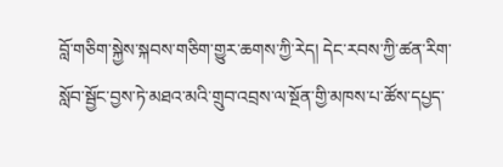བློ་གཅིག་སྐྱེས་སྐབས་གཅིག་གྱུར་ཆགས་ཀྱི་རེད། དེང་རབས་ཀྱི་ཚན་རིག་སློབ་སྦྱོང་བྱས་ཏེ་མཐའ་མའི་གྲུབ་འབྲས་ལ་སྔོན་གྱི་མཁས་པ་ཚོས་དཔྱད་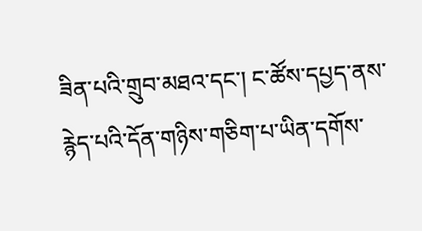ཟིན་པའི་གྲུབ་མཐའ་དང་། ང་ཚོས་དཔྱད་ནས་རྙེད་པའི་དོན་གཉིས་གཅིག་པ་ཡིན་དགོས་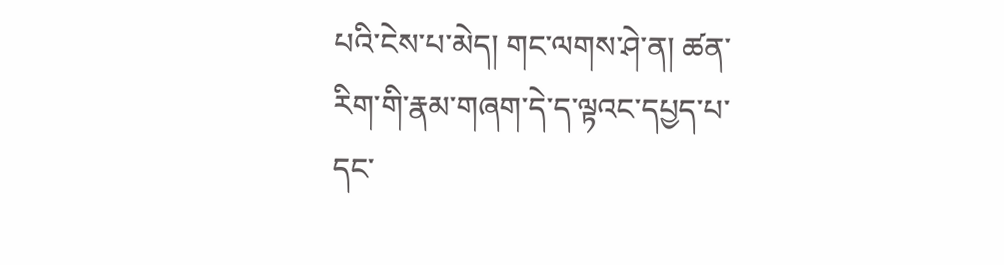པའི་ངེས་པ་མེད། གང་ལགས་ཤེ་ན། ཚན་རིག་གི་རྣམ་གཞག་དེ་ད་ལྟའང་དཔྱད་པ་དང་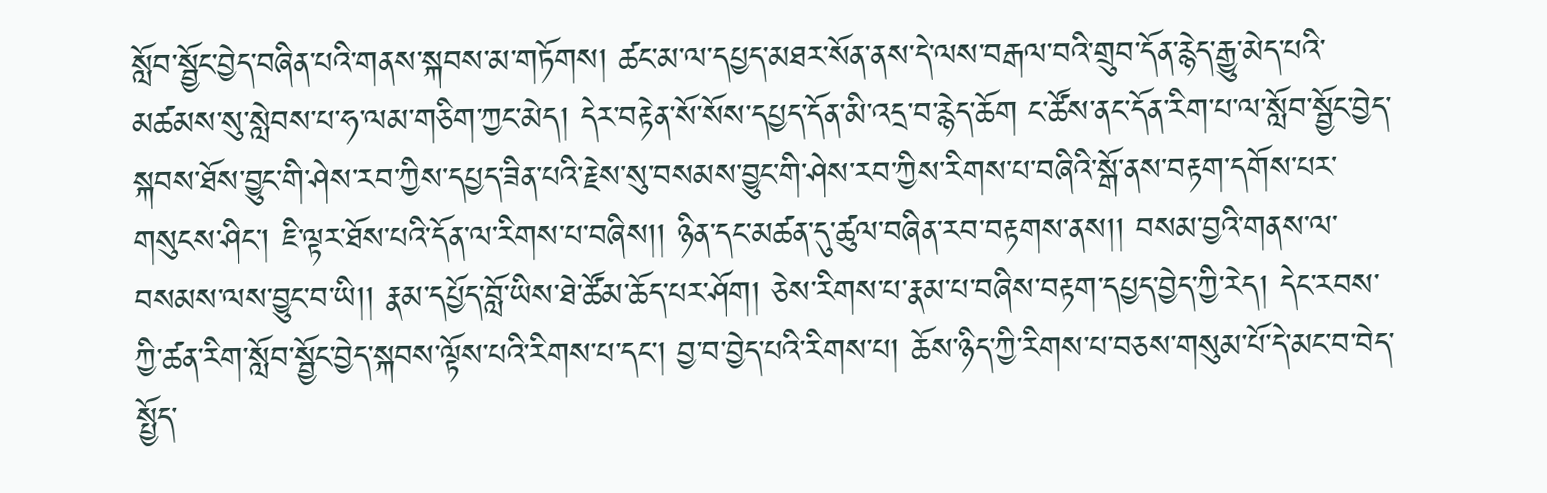སློབ་སྦྱོང་བྱེད་བཞིན་པའི་གནས་སྐབས་མ་གཏོགས། ཚང་མ་ལ་དཔྱད་མཐར་སོན་ནས་དེ་ལས་བརྒལ་བའི་གྲུབ་དོན་རྙེད་རྒྱུ་མེད་པའི་མཚམས་སུ་སླེབས་པ་ཧ་ལམ་གཅིག་ཀྱང་མེད། དེར་བརྟེན་སོ་སོས་དཔྱད་དོན་མི་འདྲ་བ་རྙེད་ཆོག ང་ཚོས་ནང་དོན་རིག་པ་ལ་སློབ་སྦྱོང་བྱེད་སྐབས་ཐོས་བྱུང་གི་ཤེས་རབ་ཀྱིས་དཔྱད་ཟིན་པའི་རྗེས་སུ་བསམས་བྱུང་གི་ཤེས་རབ་ཀྱིས་རིགས་པ་བཞིའི་སྒོ་ནས་བརྟག་དགོས་པར་གསུངས་ཤིང་། ཇི་ལྟར་ཐོས་པའི་དོན་ལ་རིགས་པ་བཞིས།། ཉིན་དང་མཚན་དུ་ཚུལ་བཞིན་རབ་བརྟགས་ནས།། བསམ་བྱའི་གནས་ལ་བསམས་ལས་བྱུང་བ་ཡི།། རྣམ་དཔྱོད་བློ་ཡིས་ཐེ་ཚོམ་ཆོད་པར་ཤོག། ཅེས་རིགས་པ་རྣམ་པ་བཞིས་བརྟག་དཔྱད་བྱེད་ཀྱི་རེད། དེང་རབས་ཀྱི་ཚན་རིག་སློབ་སྦྱོང་བྱེད་སྐབས་ལྟོས་པའི་རིགས་པ་དང་། བྱ་བ་བྱེད་པའི་རིགས་པ། ཆོས་ཉིད་ཀྱི་རིགས་པ་བཅས་གསུམ་པོ་དེ་མང་བ་བེད་སྤྱོད་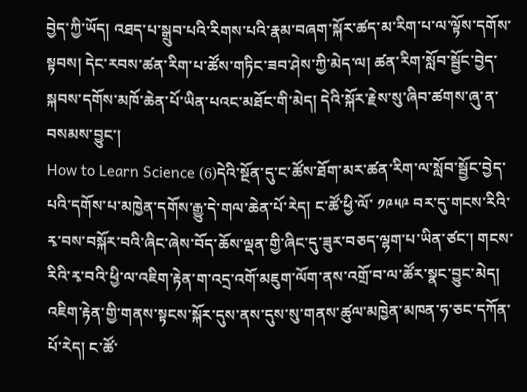བྱེད་ཀྱི་ཡོད། འཐད་པ་སྒྲུབ་པའི་རིགས་པའི་རྣམ་བཞག་སྐོར་ཚད་མ་རིག་པ་ལ་ལྟོས་དགོས་སྟབས། དེང་རབས་ཚན་རིག་པ་ཚོས་གཏིང་ཟབ་ཤེས་ཀྱི་མེད་ལ། ཚན་རིག་སློབ་སྦྱོང་བྱེད་སྐབས་དགོས་མཁོ་ཆེན་པོ་ཡིན་པའང་མཐོང་གི་མེད། དེའི་སྐོར་རྗེས་སུ་ཞིབ་ཚགས་ཞུ་ན་བསམས་བྱུང་།
How to Learn Science (6)དེའི་སྔོན་དུ་ང་ཚོས་ཐོག་མར་ཚན་རིག་ལ་སློབ་སྦྱོང་བྱེད་པའི་དགོས་པ་མཁྱེན་དགོས་རྒྱུ་དེ་གལ་ཆེན་པོ་རེད། ང་ཚོ་ཕྱི་ལོ་ ༡༩༥༩ བར་དུ་གངས་རིའི་རྭ་བས་བསྐོར་བའི་ཞིང་ཞེས་བོད་ཆོས་ལྡན་གྱི་ཞིང་དུ་ཟུར་བཅད་ལྷག་པ་ཡིན་ཙང་། གངས་རིའི་རྭ་བའི་ཕྱི་ལ་འཇིག་རྟེན་ག་འདྲ་འགོ་མཇུག་ལོག་ནས་འགྲོ་བ་ལ་ཚོར་སྣང་བྱུང་མེད། འཇིག་རྟེན་གྱི་གནས་སྟངས་སྐོར་དུས་ནས་དུས་སུ་གནས་ཚུལ་མཁྱེན་མཁན་ཧ་ཅང་དཀོན་པོ་རེད། ང་ཚོ་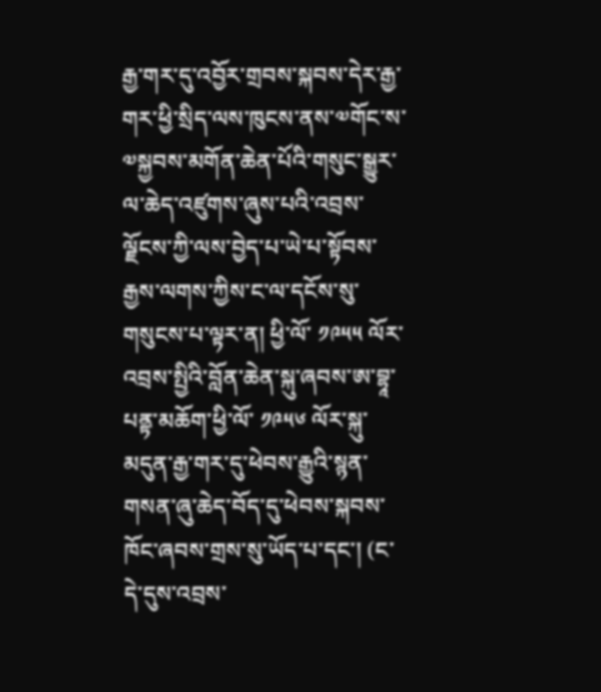རྒྱ་གར་དུ་འབྱོར་གྲབས་སྐབས་དེར་རྒྱ་གར་ཕྱི་སྲིད་ལས་ཁུངས་ནས་༧གོང་ས་༧སྐྱབས་མགོན་ཆེན་པོའི་གསུང་སྒྱུར་ལ་ཆེད་འཛུགས་ཞུས་པའི་འབྲས་ལྗོངས་ཀྱི་ལས་བྱེད་པ་ཡེ་པ་སྟོབས་རྒྱས་ལགས་ཀྱིས་ང་ལ་དངོས་སུ་གསུངས་པ་ལྟར་ན། ཕྱི་ལོ་ ༡༩༥༥ ལོར་འབྲས་སྤྱིའི་བློན་ཆེན་སྐུ་ཞབས་ཨ་བྷཱ་པནྟ་མཆོག་ཕྱི་ལོ་ ༡༩༥༦ ལོར་སྐུ་མདུན་རྒྱ་གར་དུ་ཕེབས་རྒྱུའི་སྙན་གསན་ཞུ་ཆེད་བོད་དུ་ཕེབས་སྐབས་ཁོང་ཞབས་གྲས་སུ་ཡོད་པ་དང་། (ང་དེ་དུས་འབྲས་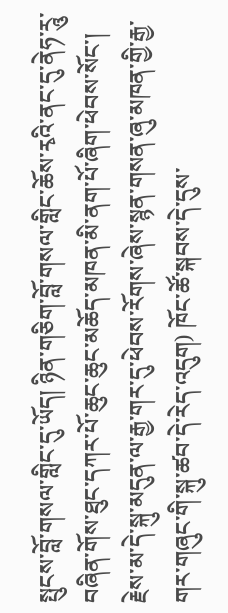སྤུངས་བློ་གསལ་གླིང་དུ་ཡོད། ཉིན་གཅིག་བློ་གསལ་གླིང་ཆོས་རྭའི་ནང་དུ་ནེཧ་རཱུ་བཞིན་གོས་ཐུང་དཀར་པོ་ཆུང་ཆུང་མཆོད་མཁན་མི་ནག་པོ་ཞིག་ཕེབས་སོང་། རྗེས་མ་དེ་སྐུ་མདུན་ལ་རྒྱ་གར་དུ་ཕེབས་རོགས་ཞེས་སྙན་གསན་ཞུ་མཁན་གྱི་རྒྱ་གར་གཞུང་གི་སྐུ་ཚབ་དེ་རེད་འདུག) ཁོང་ཚོ་སྐབས་དེ་དུས་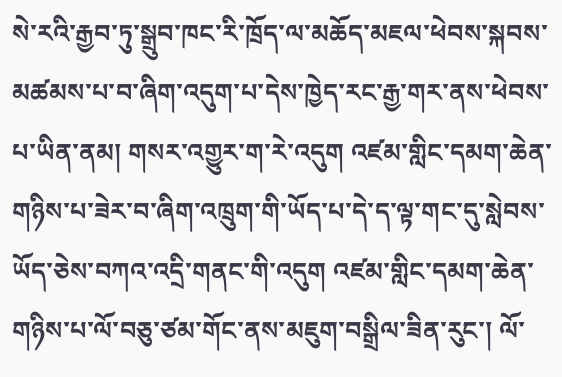སེ་རའི་རྒྱབ་ཏུ་སྒྲུབ་ཁང་རི་ཁྲོད་ལ་མཆོད་མཇལ་ཕེབས་སྐབས་མཚམས་པ་བ་ཞིག་འདུག་པ་དེས་ཁྱེད་རང་རྒྱ་གར་ནས་ཕེབས་པ་ཡིན་ནམ། གསར་འགྱུར་ག་རེ་འདུག འཛམ་གླིང་དམག་ཆེན་གཉིས་པ་ཟེར་བ་ཞིག་འཁྲུག་གི་ཡོད་པ་དེ་ད་ལྟ་གང་དུ་སླེབས་ཡོད་ཅེས་བཀའ་འདྲི་གནང་གི་འདུག འཛམ་གླིང་དམག་ཆེན་གཉིས་པ་ལོ་བཅུ་ཙམ་གོང་ནས་མཇུག་བསྒྲིལ་ཟིན་རུང་། ལོ་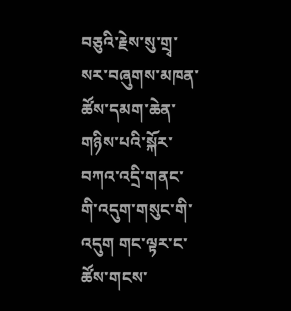བཅུའི་རྗེས་སུ་གྲྭ་སར་བཞུགས་མཁན་ཚོས་དམག་ཆེན་གཉིས་པའི་སྐོར་བཀའ་འདྲི་གནང་གི་འདུག་གསུང་གི་འདུག གང་ལྟར་ང་ཚོས་གངས་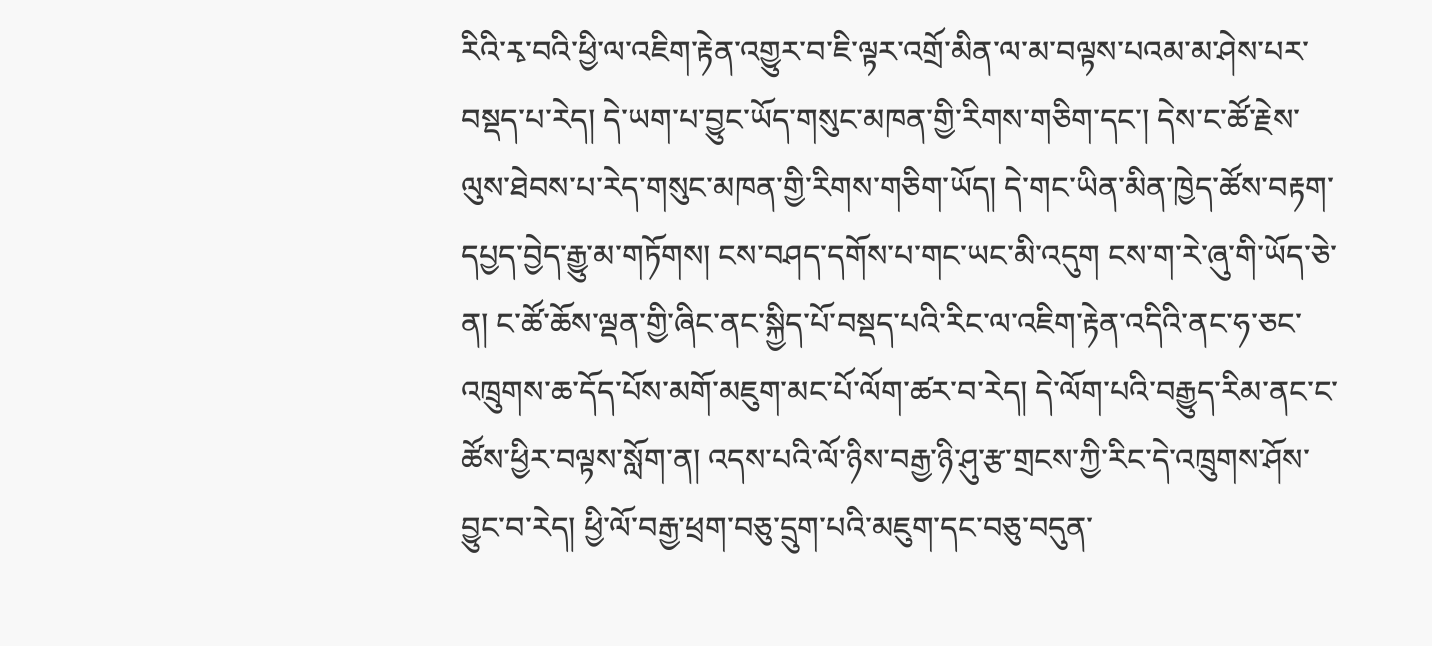རིའི་རྭ་བའི་ཕྱི་ལ་འཇིག་རྟེན་འགྱུར་བ་ཇི་ལྟར་འགྲོ་མིན་ལ་མ་བལྟས་པའམ་མ་ཤེས་པར་བསྡད་པ་རེད། དེ་ཡག་པ་བྱུང་ཡོད་གསུང་མཁན་གྱི་རིགས་གཅིག་དང་། དེས་ང་ཚོ་རྗེས་ལུས་ཐེབས་པ་རེད་གསུང་མཁན་གྱི་རིགས་གཅིག་ཡོད། དེ་གང་ཡིན་མིན་ཁྱེད་ཚོས་བརྟག་དཔྱད་བྱེད་རྒྱུ་མ་གཏོགས། ངས་བཤད་དགོས་པ་གང་ཡང་མི་འདུག ངས་ག་རེ་ཞུ་གི་ཡོད་ཅེ་ན། ང་ཚོ་ཆོས་ལྡན་གྱི་ཞིང་ནང་སྐྱིད་པོ་བསྡད་པའི་རིང་ལ་འཇིག་རྟེན་འདིའི་ནང་ཧ་ཅང་འཁྲུགས་ཆ་དོད་པོས་མགོ་མཇུག་མང་པོ་ལོག་ཚར་བ་རེད། དེ་ལོག་པའི་བརྒྱུད་རིམ་ནང་ང་ཚོས་ཕྱིར་བལྟས་སློག་ན། འདས་པའི་ལོ་ཉིས་བརྒྱ་ཉི་ཤུ་རྩ་གྲངས་ཀྱི་རིང་དེ་འཁྲུགས་ཤོས་བྱུང་བ་རེད། ཕྱི་ལོ་བརྒྱ་ཕྲག་བཅུ་དྲུག་པའི་མཇུག་དང་བཅུ་བདུན་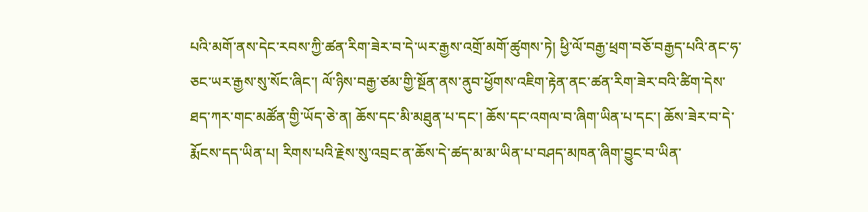པའི་མགོ་ནས་དེང་རབས་ཀྱི་ཚན་རིག་ཟེར་བ་དེ་ཡར་རྒྱས་འགྲོ་མགོ་ཚུགས་ཏེ། ཕྱི་ལོ་བརྒྱ་ཕྲག་བཅོ་བརྒྱད་པའི་ནང་ཧ་ཅང་ཡར་རྒྱས་སུ་སོང་ཞིང་། ལོ་ཉིས་བརྒྱ་ཙམ་གྱི་སྔོན་ནས་ནུབ་ཕྱོགས་འཇིག་རྟེན་ནང་ཚན་རིག་ཟེར་བའི་ཚིག་དེས་ཐད་ཀར་གང་མཚོན་གྱི་ཡོད་ཅེ་ན། ཆོས་དང་མི་མཐུན་པ་དང་། ཆོས་དང་འགལ་བ་ཞིག་ཡིན་པ་དང་། ཆོས་ཟེར་བ་དེ་རྨོངས་དད་ཡིན་པ། རིགས་པའི་རྗེས་སུ་འབྲང་ན་ཆོས་དེ་ཚད་མ་མ་ཡིན་པ་བཤད་མཁན་ཞིག་བྱུང་བ་ཡིན་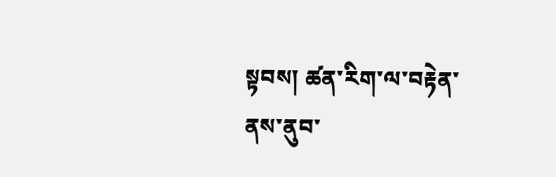སྟབས། ཚན་རིག་ལ་བརྟེན་ནས་ནུབ་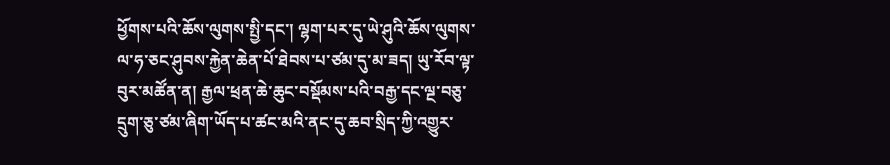ཕྱོགས་པའི་ཆོས་ལུགས་སྤྱི་དང་། ལྷག་པར་དུ་ཡེ་ཤུའི་ཆོས་ལུགས་ལ་ཧ་ཅང་ཤུབས་རྐྱེན་ཆེན་པོ་ཐེབས་པ་ཙམ་དུ་མ་ཟད། ཡུ་རོབ་ལྟ་བུར་མཚོན་ན། རྒྱལ་ཕྲན་ཆེ་ཆུང་བསྡོམས་པའི་བརྒྱ་དང་ལྔ་བཅུ་དྲུག་ཅུ་ཙམ་ཞིག་ཡོད་པ་ཚང་མའི་ནང་དུ་ཆབ་སྲིད་ཀྱི་འགྱུར་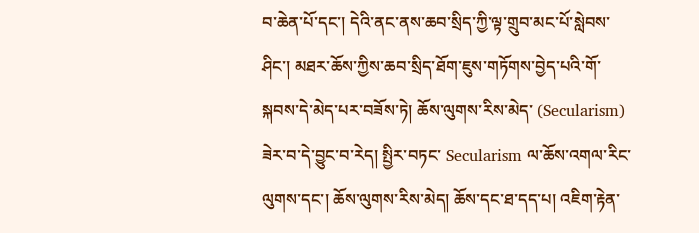བ་ཆེན་པོ་དང་། དེའི་ནང་ནས་ཆབ་སྲིད་ཀྱི་ལྟ་གྲུབ་མང་པོ་སླེབས་ཤིང་། མཐར་ཆོས་ཀྱིས་ཆབ་སྲིད་ཐོག་ཇུས་གཏོགས་བྱེད་པའི་གོ་སྐབས་དེ་མེད་པར་བཟོས་ཏེ། ཆོས་ལུགས་རིས་མེད་ (Secularism) ཟེར་བ་དེ་བྱུང་བ་རེད། སྤྱིར་བཏང་ Secularism ལ་ཆོས་འགལ་རིང་ལུགས་དང་། ཆོས་ལུགས་རིས་མེད། ཆོས་དང་ཐ་དད་པ། འཇིག་རྟེན་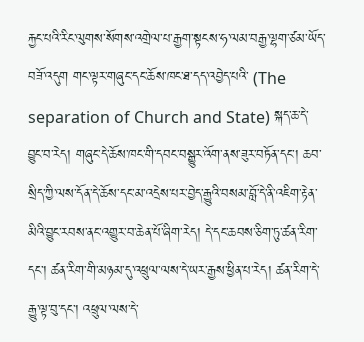རྐྱང་པའི་རིང་ལུགས་སོགས་འགྲེལ་པ་རྒྱག་སྟངས་ཧ་ལམ་བརྒྱ་ལྷག་ཙམ་ཡོད་བཟོ་འདུག གང་ལྟར་གཞུང་དང་ཆོས་ཁང་ཐ་དད་འབྱེད་པའི་ (The separation of Church and State) སྐད་ཆ་དེ་བྱུང་བ་རེད། གཞུང་དེ་ཆོས་ཁང་གི་དབང་བསྒྱུར་འོག་ནས་ཟུར་བཏོན་དང་། ཆབ་སྲིད་ཀྱི་ལས་དོན་དེ་ཆོས་དང་མ་འདྲེས་པར་བྱེད་རྒྱུའི་བསམ་བློ་དེ་ནི་འཇིག་རྟེན་མིའི་བྱུང་རབས་ནང་འགྱུར་བ་ཆེན་པོ་ཞིག་རེད། དེ་དང་ཆབས་ཅིག་ཏུ་ཚན་རིག་དང་། ཚན་རིག་གི་མཉམ་དུ་འཕྲུལ་ལས་དེ་ཡར་རྒྱས་ཕྱིན་པ་རེད། ཚན་རིག་དེ་རྒྱུ་ལྟ་བུ་དང་། འཕྲུལ་ལས་དེ་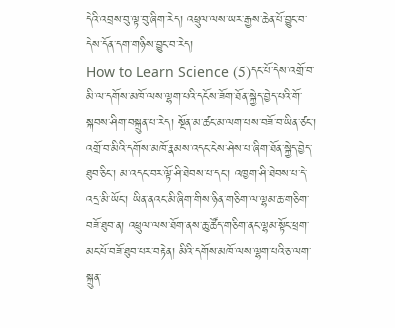དེའི་འབྲས་བུ་ལྟ་བུ་ཞིག་རེད། འཕྲུལ་ལས་ཡར་རྒྱས་ཆེན་པོ་བྱུང་བ་དེས་དོན་དག་གཉིས་བྱུང་བ་རེད།
How to Learn Science (5)དང་པོ་དེས་འགྲོ་བ་མི་ལ་དགོས་མཁོ་ལས་ལྷག་པའི་དངོས་ཟོག་ཐོན་སྐྱེད་བྱེད་པའི་གོ་སྐབས་ཤིག་བསྐྲུན་པ་རེད། སྔོན་མ་ཚང་མ་ལག་པས་བཟོ་བ་ཡིན་ཙང་། འགྲོ་བ་མིའི་དགོས་མཁོ་རྣམས་འདང་ངེས་ཤེས་པ་ཞིག་ཐོན་སྐྱེད་བྱེད་ཐུབ་ཅིང་། མ་འདང་བར་ལྟོ་ཤི་ཐེབས་པ་དང་། འཁྱག་ཤི་ཐེབས་པ་དེ་འདྲ་མི་ཡོང་། ཡིན་ནའང་མི་ཞིག་གིས་ཉིན་གཅིག་ལ་ལྷམ་ཆ་གཅིག་བཟོ་ཐུབ་ན། འཕྲུལ་ལས་ཐོག་ནས་ཆུ་ཚོད་གཅིག་ནང་ལྷམ་སྟོང་ཕྲག་མང་པོ་བཟོ་ཐུབ་པར་བརྟེན། མིའི་དགོས་མཁོ་ལས་ལྷག་པའི་ཅ་ལག་སྐྲུན་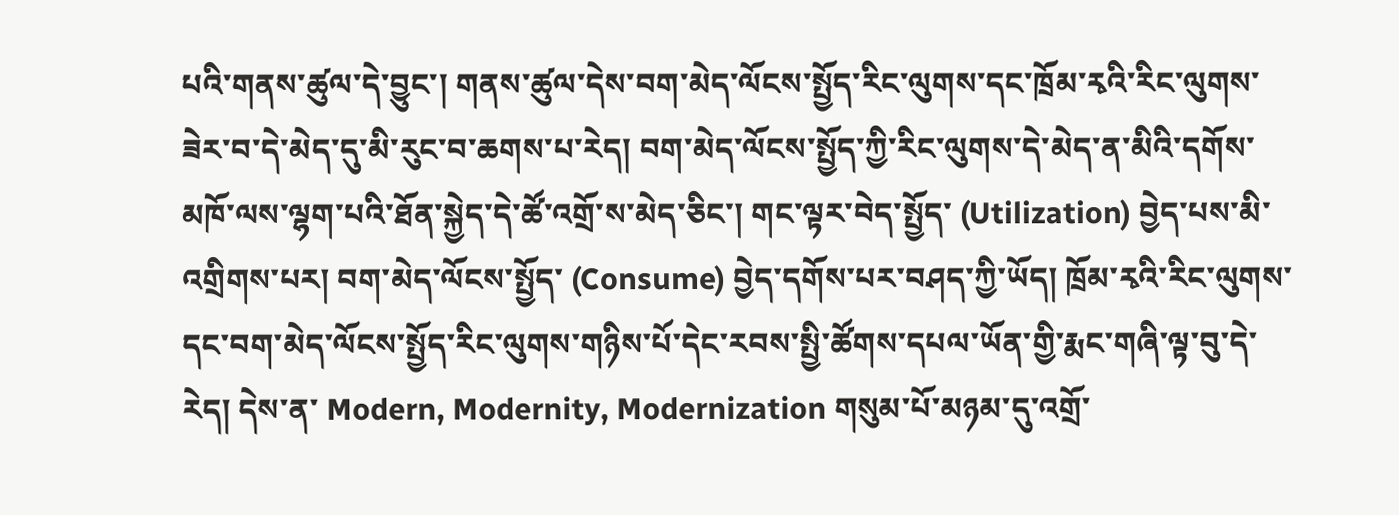པའི་གནས་ཚུལ་དེ་བྱུང་། གནས་ཚུལ་དེས་བག་མེད་ལོངས་སྤྱོད་རིང་ལུགས་དང་ཁྲོམ་རྭའི་རིང་ལུགས་ཟེར་བ་དེ་མེད་དུ་མི་རུང་བ་ཆགས་པ་རེད། བག་མེད་ལོངས་སྤྱོད་ཀྱི་རིང་ལུགས་དེ་མེད་ན་མིའི་དགོས་མཁོ་ལས་ལྷག་པའི་ཐོན་སྐྱེད་དེ་ཚོ་འགྲོ་ས་མེད་ཅིང་། གང་ལྟར་བེད་སྤྱོད་ (Utilization) བྱེད་པས་མི་འགྲིགས་པར། བག་མེད་ལོངས་སྤྱོད་ (Consume) བྱེད་དགོས་པར་བཤད་ཀྱི་ཡོད། ཁྲོམ་རྭའི་རིང་ལུགས་དང་བག་མེད་ལོངས་སྤྱོད་རིང་ལུགས་གཉིས་པོ་དེང་རབས་སྤྱི་ཚོགས་དཔལ་ཡོན་གྱི་རྨང་གཞི་ལྟ་བུ་དེ་རེད། དེས་ན་ Modern, Modernity, Modernization གསུམ་པོ་མཉམ་དུ་འགྲོ་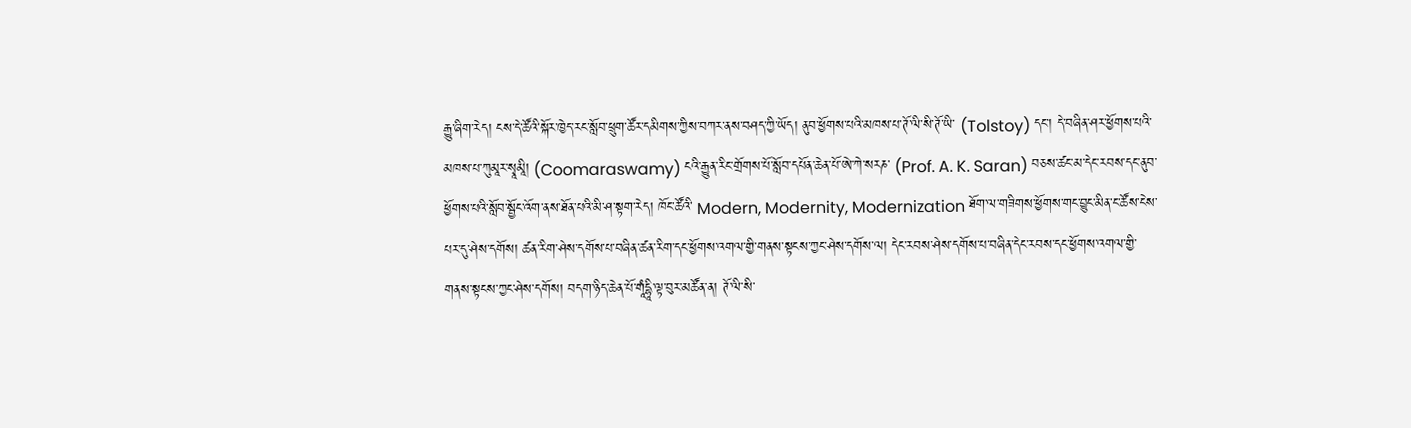རྒྱུ་ཞིག་རེད། ངས་དེ་ཚོའི་སྐོར་ཁྱེད་རང་སློབ་ཕྲུག་ཚོར་དམིགས་ཀྱིས་བཀར་ནས་བཤད་ཀྱི་ཡོད། ནུབ་ཕྱོགས་པའི་མཁས་པ་ཊོ་ལི་སི་ཊོ་ཡི་ (Tolstoy) དང་། དེ་བཞིན་ཤར་ཕྱོགས་པའི་མཁས་པ་ཀུམཱར་སྭཱམཱི། (Coomaraswamy) ངའི་རྒྱུན་རིང་གྲོགས་པོ་སློབ་དཔོན་ཆེན་པོ་ཨེ་ཀེ་སརཎ་ (Prof. A. K. Saran) བཅས་ཚང་མ་དེང་རབས་དང་ནུབ་ཕྱོགས་པའི་སློབ་སྦྱོང་འོག་ནས་ཐོན་པའི་མི་ཤ་སྟག་རེད། ཁོང་ཚོའི་ Modern, Modernity, Modernization ཐོག་ལ་གཟིགས་ཕྱོགས་གང་བྱུང་མིན་ང་ཚོས་ངེས་པར་དུ་ཤེས་དགོས། ཚན་རིག་ཤེས་དགོས་པ་བཞིན་ཚན་རིག་དང་ཕྱོགས་འགལ་གྱི་གནས་སྟངས་ཀྱང་ཤེས་དགོས་ལ། དེང་རབས་ཤེས་དགོས་པ་བཞིན་དེང་རབས་དང་ཕྱོགས་འགལ་གྱི་གནས་སྟངས་ཀྱང་ཤེས་དགོས། བདག་ཉིད་ཆེན་པོ་གཱཾདྷཱི་ལྟ་བུར་མཚོན་ན། ཊོ་ལི་སི་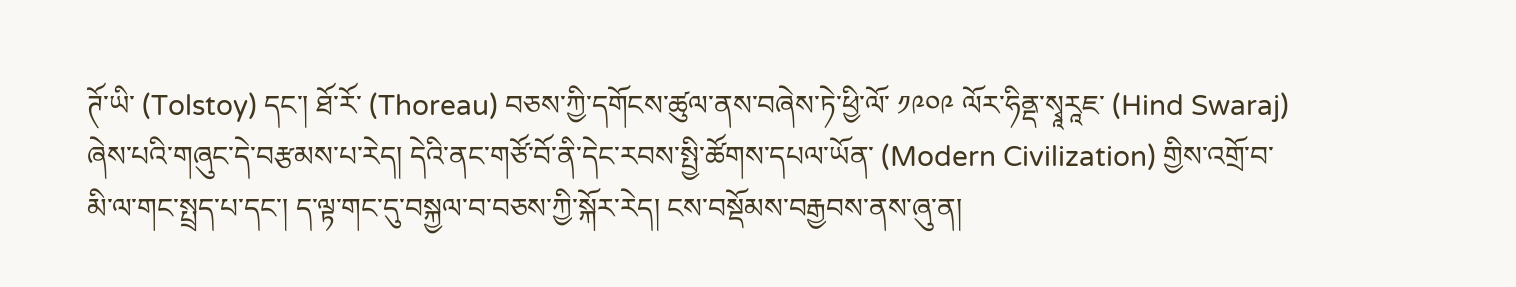ཊོ་ཡི་ (Tolstoy) དང་། ཐོ་རོ་ (Thoreau) བཅས་ཀྱི་དགོངས་ཚུལ་ནས་བཞེས་ཏེ་ཕྱི་ལོ་ ༡༩༠༩ ལོར་ཧིནྡ་སྭཱརཱཇ་ (Hind Swaraj) ཞེས་པའི་གཞུང་དེ་བརྩམས་པ་རེད། དེའི་ནང་གཙོ་བོ་ནི་དེང་རབས་སྤྱི་ཚོགས་དཔལ་ཡོན་ (Modern Civilization) གྱིས་འགྲོ་བ་མི་ལ་གང་སྤྲད་པ་དང་། ད་ལྟ་གང་དུ་བསྐྱལ་བ་བཅས་ཀྱི་སྐོར་རེད། ངས་བསྡོམས་བརྒྱབས་ནས་ཞུ་ན།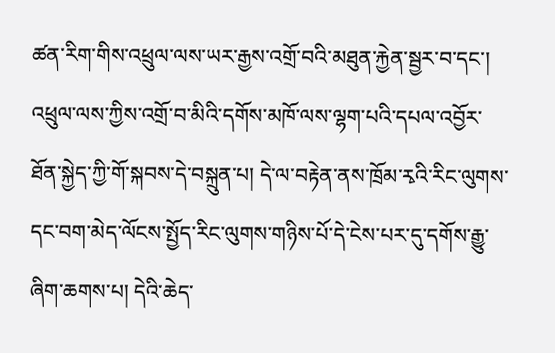ཚན་རིག་གིས་འཕྲུལ་ལས་ཡར་རྒྱས་འགྲོ་བའི་མཐུན་རྐྱེན་སྦྱར་བ་དང་། འཕྲུལ་ལས་ཀྱིས་འགྲོ་བ་མིའི་དགོས་མཁོ་ལས་ལྷག་པའི་དཔལ་འབྱོར་ཐོན་སྐྱེད་ཀྱི་གོ་སྐབས་དེ་བསྐྲུན་པ། དེ་ལ་བརྟེན་ནས་ཁྲོམ་རྭའི་རིང་ལུགས་དང་བག་མེད་ལོངས་སྤྱོད་རིང་ལུགས་གཉིས་པོ་དེ་ངེས་པར་དུ་དགོས་རྒྱུ་ཞིག་ཆགས་པ། དེའི་ཆེད་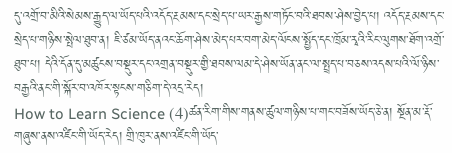དུ་འགྲོ་བ་མིའི་སེམས་རྒྱུད་ལ་ཡོད་པའི་འདོད་རྔམས་དང་སྲེད་པ་ཡར་རྒྱས་གཏོང་བའི་ཐབས་ཤེས་བྱེད་པ། འདོད་རྔམས་དང་སྲེད་པ་གཉིས་སྤེལ་ཐུབ་ན། ཇི་ཙམ་ཡོད་ནའང་ཆོག་ཤེས་མེད་པར་བག་མེད་ལོངས་སྤྱོད་དང་ཁྲོམ་རྭའི་རིང་ལུགས་ཐོག་འགྲོ་ཐུབ་པ། དེའི་དོན་དུ་མཚུངས་བསྡུར་དང་འགྲན་བསྡུར་གྱི་ཐབས་ལམ་དེ་ཤེས་ཡོན་ནང་ལ་སྤྲད་པ་བཅས་འདས་པའི་ལོ་ཉིས་བརྒྱའི་ནང་གི་སྐོར་བ་འཁོར་སྟངས་གཅིག་དེ་འདྲ་རེད།
How to Learn Science (4)ཚན་རིག་གིས་གནས་ཚུལ་གཉིས་པ་གང་བཟོས་ཡོད་ཅེ་ན། སྔོན་མ་རྡོ་གཞུས་ནས་འཛིང་གི་ཡོད་རེད། གྲི་ཁུར་ནས་འཛིང་གི་ཡོད་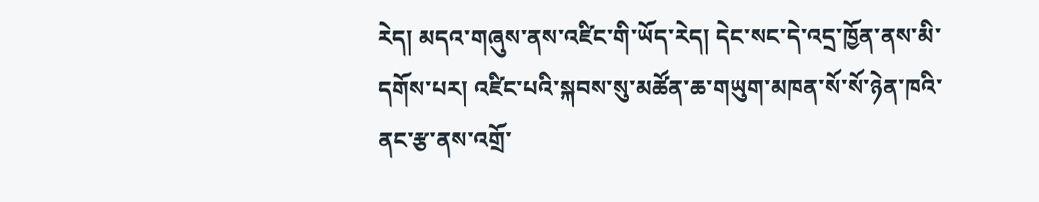རེད། མདའ་གཞུས་ནས་འཛིང་གི་ཡོད་རེད། དེང་སང་དེ་འདྲ་ཁྱོན་ནས་མི་དགོས་པར། འཛིང་པའི་སྐབས་སུ་མཚོན་ཆ་གཡུག་མཁན་སོ་སོ་ཉེན་ཁའི་ནང་རྩ་ནས་འགྲོ་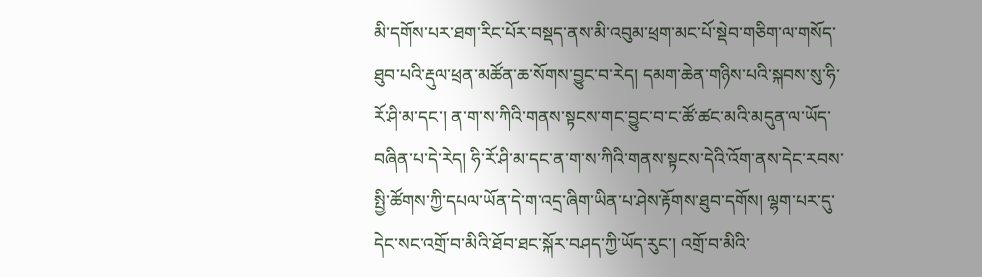མི་དགོས་པར་ཐག་རིང་པོར་བསྡད་ནས་མི་འབུམ་ཕྲག་མང་པོ་སྡེབ་གཅིག་ལ་གསོད་ཐུབ་པའི་རྡུལ་ཕྲན་མཚོན་ཆ་སོགས་བྱུང་བ་རེད། དམག་ཆེན་གཉིས་པའི་སྐབས་སུ་ཧི་རོ་ཤི་མ་དང་། ན་ག་ས་ཀིའི་གནས་སྟངས་གང་བྱུང་བ་ང་ཚོ་ཚང་མའི་མདུན་ལ་ཡོད་བཞིན་པ་དེ་རེད། ཧི་རོ་ཤི་མ་དང་ན་ག་ས་ཀིའི་གནས་སྟངས་དེའི་འོག་ནས་དེང་རབས་སྤྱི་ཚོགས་ཀྱི་དཔལ་ཡོན་དེ་ག་འདྲ་ཞིག་ཡིན་པ་ཤེས་རྟོགས་ཐུབ་དགོས། ལྷག་པར་དུ་དེང་སང་འགྲོ་བ་མིའི་ཐོབ་ཐང་སྐོར་བཤད་ཀྱི་ཡོད་རུང་། འགྲོ་བ་མིའི་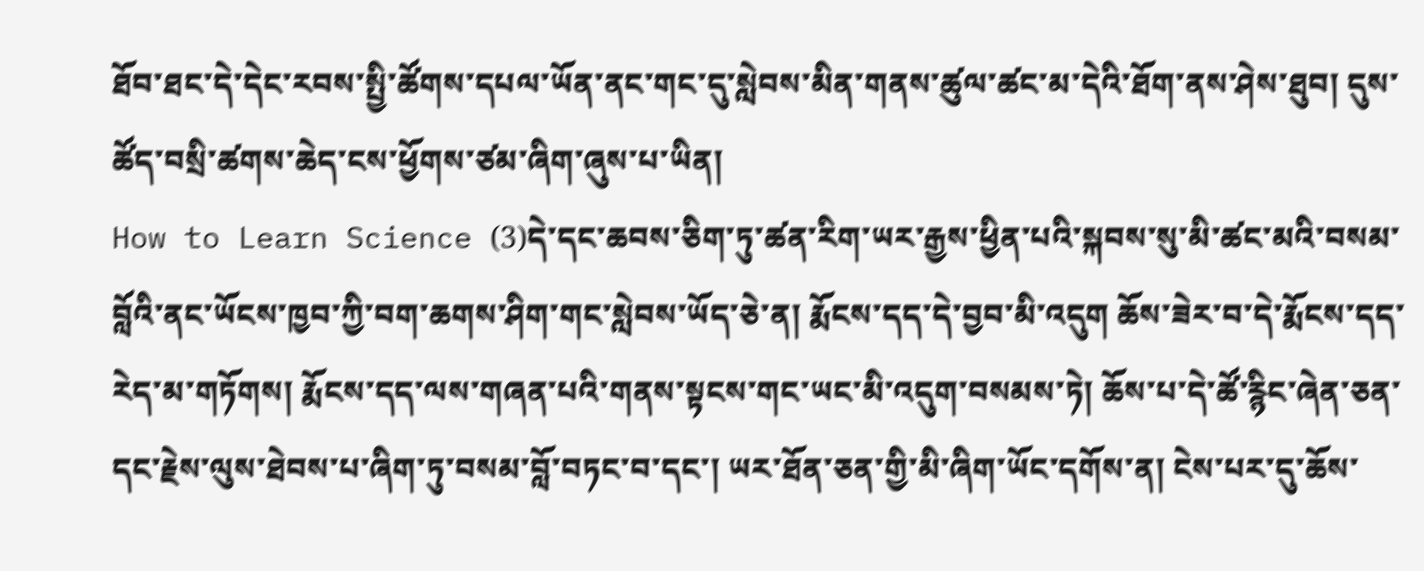ཐོབ་ཐང་དེ་དེང་རབས་སྤྱི་ཚོགས་དཔལ་ཡོན་ནང་གང་དུ་སླེབས་མིན་གནས་ཚུལ་ཚང་མ་དེའི་ཐོག་ནས་ཤེས་ཐུབ། དུས་ཚོད་བསྲི་ཚགས་ཆེད་ངས་ཕྱོགས་ཙམ་ཞིག་ཞུས་པ་ཡིན།
How to Learn Science (3)དེ་དང་ཆབས་ཅིག་ཏུ་ཚན་རིག་ཡར་རྒྱས་ཕྱིན་པའི་སྐབས་སུ་མི་ཚང་མའི་བསམ་བློའི་ནང་ཡོངས་ཁྱབ་ཀྱི་བག་ཆགས་ཤིག་གང་སླེབས་ཡོད་ཅེ་ན། རྨོངས་དད་དེ་བྱབ་མི་འདུག ཆོས་ཟེར་བ་དེ་རྨོངས་དད་རེད་མ་གཏོགས། རྨོངས་དད་ལས་གཞན་པའི་གནས་སྟངས་གང་ཡང་མི་འདུག་བསམས་ཏེ། ཆོས་པ་དེ་ཚོ་རྙིང་ཞེན་ཅན་དང་རྗེས་ལུས་ཐེབས་པ་ཞིག་ཏུ་བསམ་བློ་བཏང་བ་དང་། ཡར་ཐོན་ཅན་གྱི་མི་ཞིག་ཡོང་དགོས་ན། ངེས་པར་དུ་ཆོས་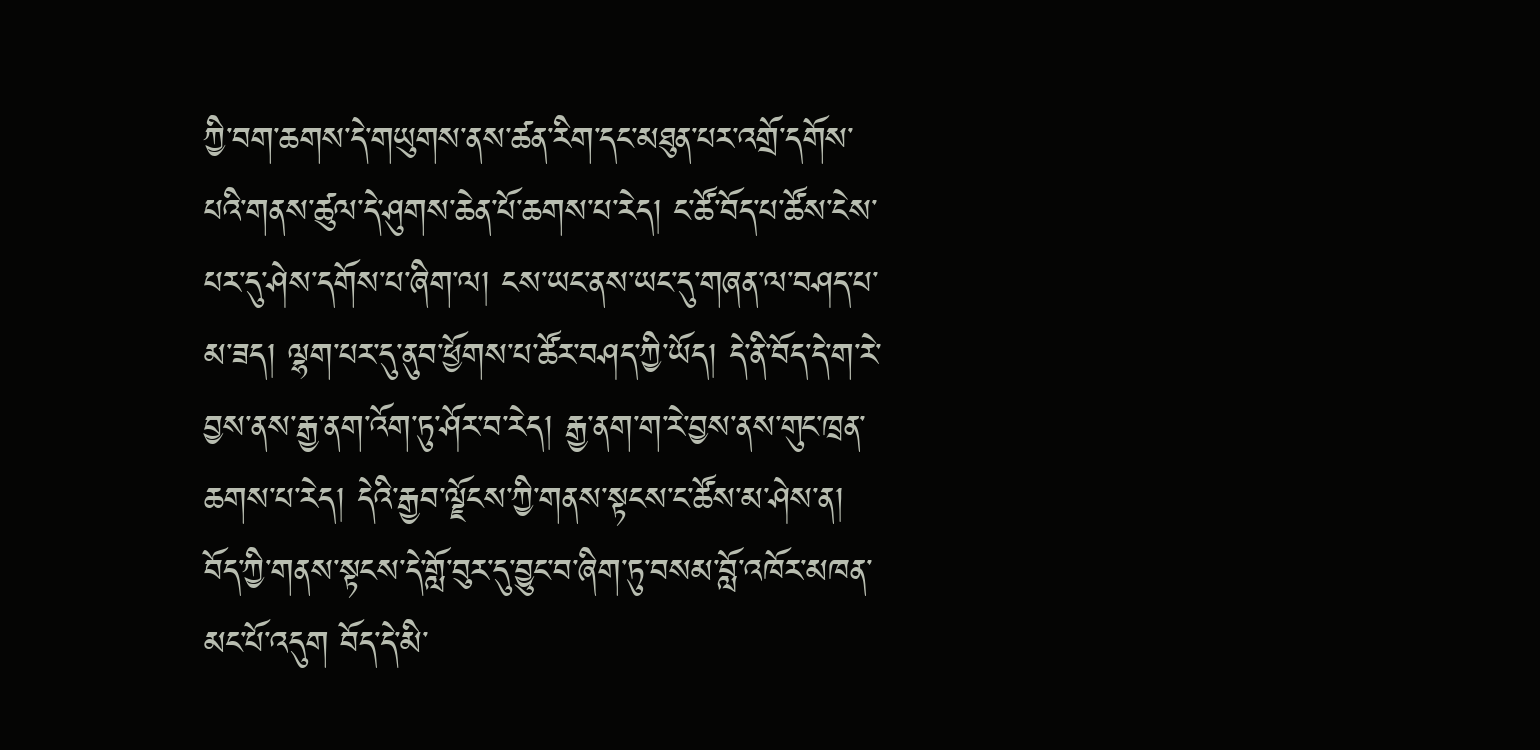ཀྱི་བག་ཆགས་དེ་གཡུགས་ནས་ཚན་རིག་དང་མཐུན་པར་འགྲོ་དགོས་པའི་གནས་ཚུལ་དེ་ཤུགས་ཆེན་པོ་ཆགས་པ་རེད། ང་ཚོ་བོད་པ་ཚོས་ངེས་པར་དུ་ཤེས་དགོས་པ་ཞིག་ལ། ངས་ཡང་ནས་ཡང་དུ་གཞན་ལ་བཤད་པ་མ་ཟད། ལྷག་པར་དུ་ནུབ་ཕྱོགས་པ་ཚོར་བཤད་ཀྱི་ཡོད། དེ་ནི་བོད་དེ་ག་རེ་བྱས་ནས་རྒྱ་ནག་འོག་ཏུ་ཤོར་བ་རེད། རྒྱ་ནག་ག་རེ་བྱས་ནས་གུང་ཁྲན་ཆགས་པ་རེད། དེའི་རྒྱབ་ལྗོངས་ཀྱི་གནས་སྟངས་ང་ཚོས་མ་ཤེས་ན། བོད་ཀྱི་གནས་སྟངས་དེ་གློ་བུར་དུ་བྱུང་བ་ཞིག་ཏུ་བསམ་བློ་འཁོར་མཁན་མང་པོ་འདུག བོད་དེ་མི་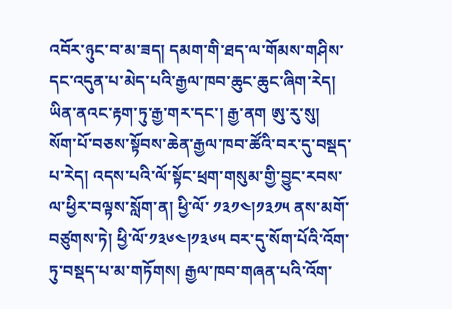འབོར་ཉུང་བ་མ་ཟད། དམག་གི་ཐད་ལ་གོམས་གཤིས་དང་འདུན་པ་མེད་པའི་རྒྱལ་ཁབ་ཆུང་ཆུང་ཞིག་རེད། ཡིན་ནའང་རྟག་ཏུ་རྒྱ་གར་དང་། རྒྱ་ནག ཨུ་རུ་སུ། སོག་པོ་བཅས་སྟོབས་ཆེན་རྒྱལ་ཁབ་ཚོའི་བར་དུ་བསྡད་པ་རེད། འདས་པའི་ལོ་སྟོང་ཕྲག་གསུམ་གྱི་བྱུང་རབས་ལ་ཕྱིར་བལྟས་སློག་ན། ཕྱི་ལོ་ ༡༣༡༤།༡༣༡༥ ནས་མགོ་བཙུགས་ཏེ། ཕྱི་ལོ་༡༣༦༤།༡༣༦༥ བར་དུ་སོག་པོའི་འོག་ཏུ་བསྡད་པ་མ་གཏོགས། རྒྱལ་ཁབ་གཞན་པའི་འོག་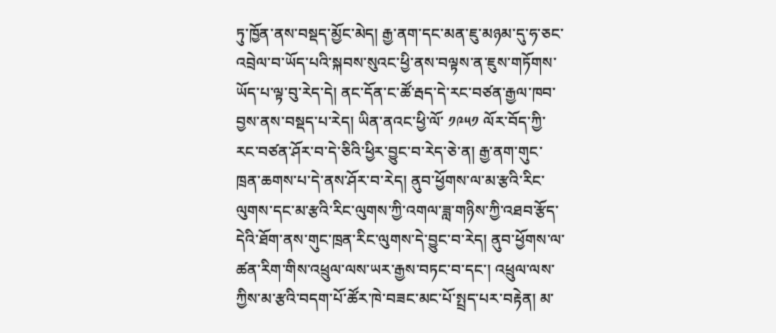ཏུ་ཁྱོན་ནས་བསྡད་མྱོང་མེད། རྒྱ་ནག་དང་མན་ཇུ་མཉམ་དུ་ཧ་ཅང་འབྲེལ་བ་ཡོད་པའི་སྐབས་སུའང་ཕྱི་ནས་བལྟས་ན་ཇུས་གཏོགས་ཡོད་པ་ལྟ་བུ་རེད་དེ། ནང་དོན་ང་ཚོ་རྦད་དེ་རང་བཙན་རྒྱལ་ཁབ་བྱས་ནས་བསྡད་པ་རེད། ཡིན་ནའང་ཕྱི་ལོ་ ༡༩༥༡ ལོར་བོད་ཀྱི་རང་བཙན་ཤོར་བ་དེ་ཅིའི་ཕྱིར་བྱུང་བ་རེད་ཅེ་ན། རྒྱ་ནག་གུང་ཁྲན་ཆགས་པ་དེ་ནས་ཤོར་བ་རེད། ནུབ་ཕྱོགས་ལ་མ་རྩའི་རིང་ལུགས་དང་མ་རྩའི་རིང་ལུགས་ཀྱི་འགལ་ཟླ་གཉིས་ཀྱི་འཐབ་རྩོད་དེའི་ཐོག་ནས་གུང་ཁྲན་རིང་ལུགས་དེ་བྱུང་བ་རེད། ནུབ་ཕྱོགས་ལ་ཚན་རིག་གིས་འཕྲུལ་ལས་ཡར་རྒྱས་བཏང་བ་དང་། འཕྲུལ་ལས་ཀྱིས་མ་རྩའི་བདག་པོ་ཚོར་ཁེ་བཟང་མང་པོ་སྤྲད་པར་བརྟེན། མ་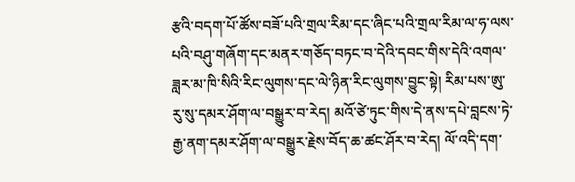རྩའི་བདག་པོ་ཚོས་བཟོ་པའི་གྲལ་རིམ་དང་ཞིང་པའི་གྲལ་རིམ་ལ་ཧ་ལས་པའི་བཤུ་གཞོག་དང་མནར་གཅོད་བཏང་བ་དེའི་དབང་གིས་དེའི་འགལ་ཟླར་མ་ཁི་སིའི་རིང་ལུགས་དང་ལེ་ཉིན་རིང་ལུགས་བྱུང་སྟེ། རིམ་པས་ཨུ་རུ་སུ་དམར་ཤོག་ལ་བསྒྱུར་བ་རེད། མའོ་ཙེ་ཏུང་གིས་དེ་ནས་དཔེ་བླངས་ཏེ་རྒྱ་ནག་དམར་ཤོག་ལ་བསྒྱུར་རྗེས་བོད་ཆ་ཚང་ཤོར་བ་རེད། ལོ་འདི་དག་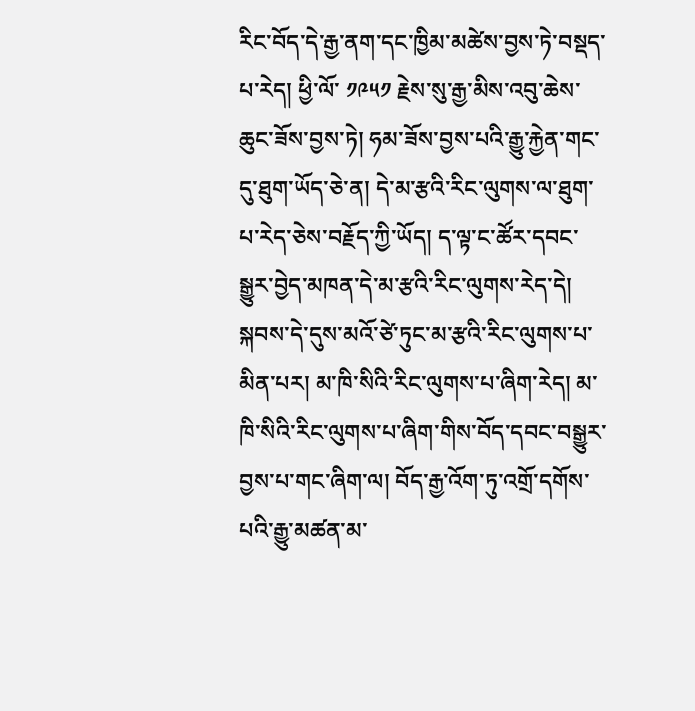རིང་བོད་དེ་རྒྱ་ནག་དང་ཁྱིམ་མཚེས་བྱས་ཏེ་བསྡད་པ་རེད། ཕྱི་ལོ་ ༡༩༥༡ རྗེས་སུ་རྒྱ་མིས་འབུ་ཆེས་ཆུང་ཟོས་བྱས་ཏེ། ཧམ་ཟོས་བྱས་པའི་རྒྱུ་རྐྱེན་གང་དུ་ཐུག་ཡོད་ཅེ་ན། དེ་མ་རྩའི་རིང་ལུགས་ལ་ཐུག་པ་རེད་ཅེས་བརྗོད་ཀྱི་ཡོད། ད་ལྟ་ང་ཚོར་དབང་སྒྱུར་བྱེད་མཁན་དེ་མ་རྩའི་རིང་ལུགས་རེད་དེ། སྐབས་དེ་དུས་མའོ་ཙེ་ཏུང་མ་རྩའི་རིང་ལུགས་པ་མིན་པར། མ་ཁི་སིའི་རིང་ལུགས་པ་ཞིག་རེད། མ་ཁི་སིའི་རིང་ལུགས་པ་ཞིག་གིས་བོད་དབང་བསྒྱུར་བྱས་པ་གང་ཞིག་ལ། བོད་རྒྱ་འོག་ཏུ་འགྲོ་དགོས་པའི་རྒྱུ་མཚན་མ་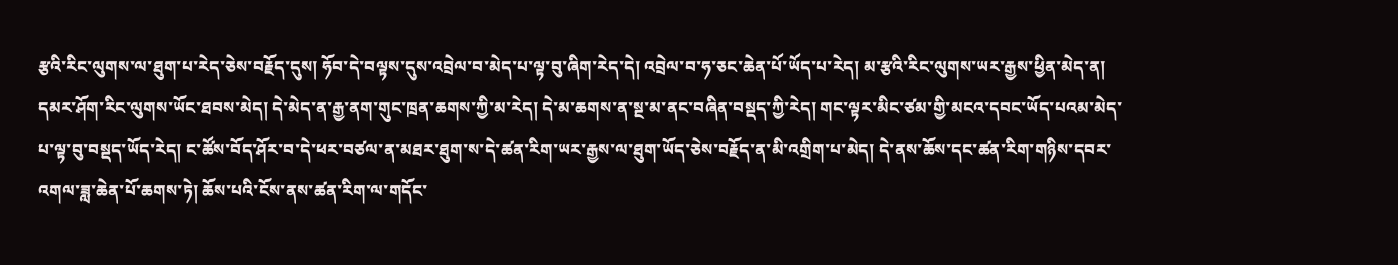རྩའི་རིང་ལུགས་ལ་ཐུག་པ་རེད་ཅེས་བརྗོད་དུས། ཧོབ་དེ་བལྟས་དུས་འབྲེལ་བ་མེད་པ་ལྟ་བུ་ཞིག་རེད་དེ། འབྲེལ་བ་ཧ་ཅང་ཆེན་པོ་ཡོད་པ་རེད། མ་རྩའི་རིང་ལུགས་ཡར་རྒྱས་ཕྱིན་མེད་ན། དམར་ཤོག་རིང་ལུགས་ཡོང་ཐབས་མེད། དེ་མེད་ན་རྒྱ་ནག་གུང་ཁྲན་ཆགས་ཀྱི་མ་རེད། དེ་མ་ཆགས་ན་སྔ་མ་ནང་བཞིན་བསྡད་ཀྱི་རེད། གང་ལྟར་མིང་ཙམ་གྱི་མངའ་དབང་ཡོད་པའམ་མེད་པ་ལྟ་བུ་བསྡད་ཡོད་རེད། ང་ཚོས་བོད་ཤོར་བ་དེ་ཕར་བཙལ་ན་མཐར་ཐུག་ས་དེ་ཚན་རིག་ཡར་རྒྱས་ལ་ཐུག་ཡོད་ཅེས་བརྗོད་ན་མི་འགྲིག་པ་མེད། དེ་ནས་ཆོས་དང་ཚན་རིག་གཉིས་དབར་འགལ་ཟླ་ཆེན་པོ་ཆགས་ཏེ། ཆོས་པའི་ངོས་ནས་ཚན་རིག་ལ་གདོང་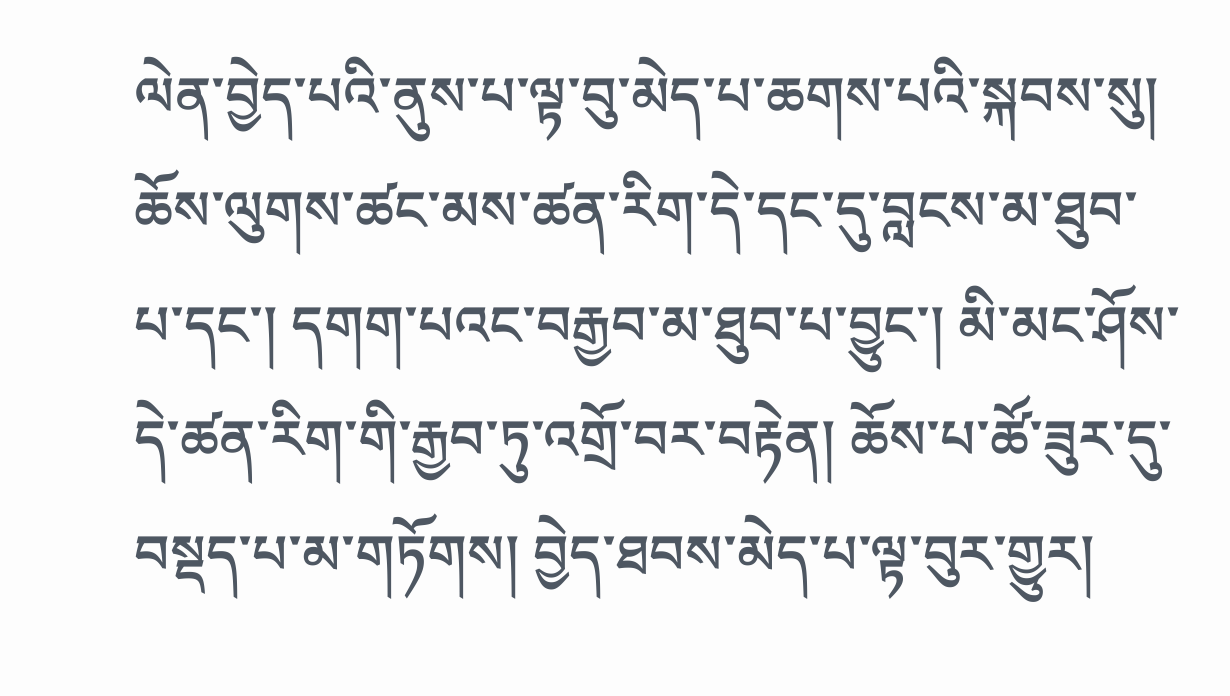ལེན་བྱེད་པའི་ནུས་པ་ལྟ་བུ་མེད་པ་ཆགས་པའི་སྐབས་སུ། ཆོས་ལུགས་ཚང་མས་ཚན་རིག་དེ་དང་དུ་བླངས་མ་ཐུབ་པ་དང་། དགག་པའང་བརྒྱབ་མ་ཐུབ་པ་བྱུང་། མི་མང་ཤོས་དེ་ཚན་རིག་གི་རྒྱབ་ཏུ་འགྲོ་བར་བརྟེན། ཆོས་པ་ཚོ་ཟུར་དུ་བསྡད་པ་མ་གཏོགས། བྱེད་ཐབས་མེད་པ་ལྟ་བུར་གྱུར།